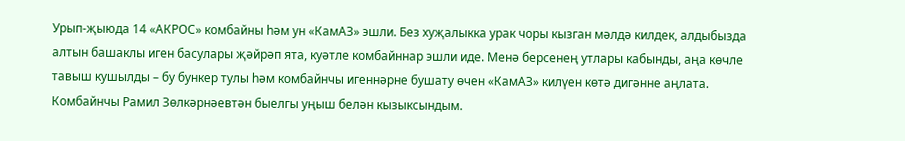Урып-җыюда 14 «АКРОС» комбайны һәм ун «КамАЗ» эшли. Без хуҗалыкка урак чоры кызган мәлдә килдек, алдыбызда алтын башаклы иген басулары җәйрәп ята, куәтле комбайннар эшли иде. Менә берсенең утлары кабынды, аңа көчле тавыш кушылды – бу бункер тулы һәм комбайнчы игеннәрне бушату өчен «КамАЗ» килүен көтә дигәнне аңлата.
Комбайнчы Рамил Зөлкәрнәевтән быелгы уңыш белән кызыксындым.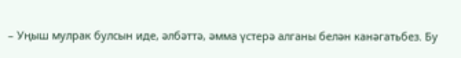– Уңыш мулрак булсын иде, әлбәттә, әмма үстерә алганы белән канәгатьбез. Бу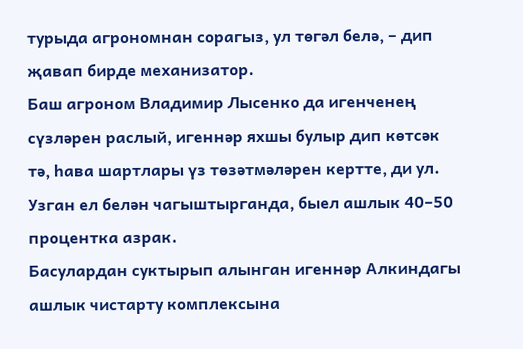турыда агрономнан сорагыз, ул төгәл белә, – дип җавап бирде механизатор.
Баш агроном Владимир Лысенко да игенченең сүзләрен раслый, игеннәр яхшы булыр дип көтсәк тә, һава шартлары үз төзәтмәләрен кертте, ди ул. Узган ел белән чагыштырганда, быел ашлык 40–50 процентка азрак.
Басулардан суктырып алынган игеннәр Алкиндагы ашлык чистарту комплексына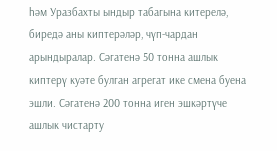һәм Уразбахты ындыр табагына китерелә, биредә аны киптерәләр, чүп-чардан арындыралар. Сәгатенә 50 тонна ашлык киптерү куәте булган агрегат ике смена буена эшли. Сәгатенә 200 тонна иген эшкәртүче ашлык чистарту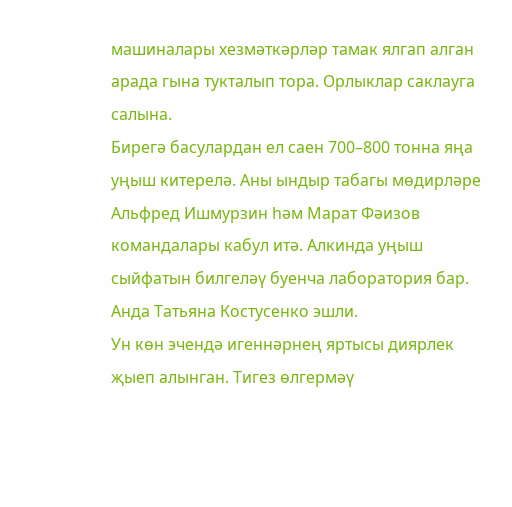машиналары хезмәткәрләр тамак ялгап алган арада гына тукталып тора. Орлыклар саклауга салына.
Бирегә басулардан ел саен 700–800 тонна яңа уңыш китерелә. Аны ындыр табагы мөдирләре Альфред Ишмурзин һәм Марат Фәизов командалары кабул итә. Алкинда уңыш сыйфатын билгеләү буенча лаборатория бар. Анда Татьяна Костусенко эшли.
Ун көн эчендә игеннәрнең яртысы диярлек җыеп алынган. Тигез өлгермәү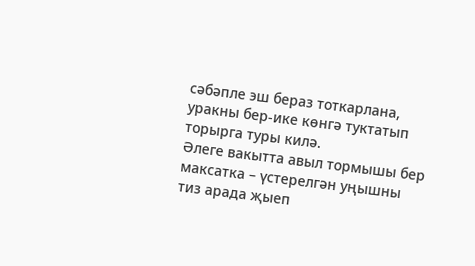сәбәпле эш бераз тоткарлана, уракны бер-ике көнгә туктатып торырга туры килә.
Әлеге вакытта авыл тормышы бер максатка – үстерелгән уңышны тиз арада җыеп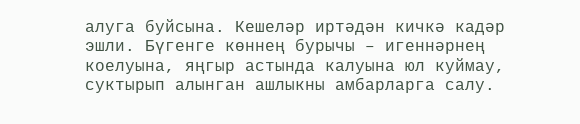алуга буйсына. Кешеләр иртәдән кичкә кадәр эшли. Бүгенге көннең бурычы – игеннәрнең коелуына, яңгыр астында калуына юл куймау, суктырып алынган ашлыкны амбарларга салу.